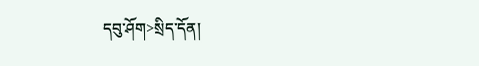དབུ་ཤོག>སྲིད་དོན།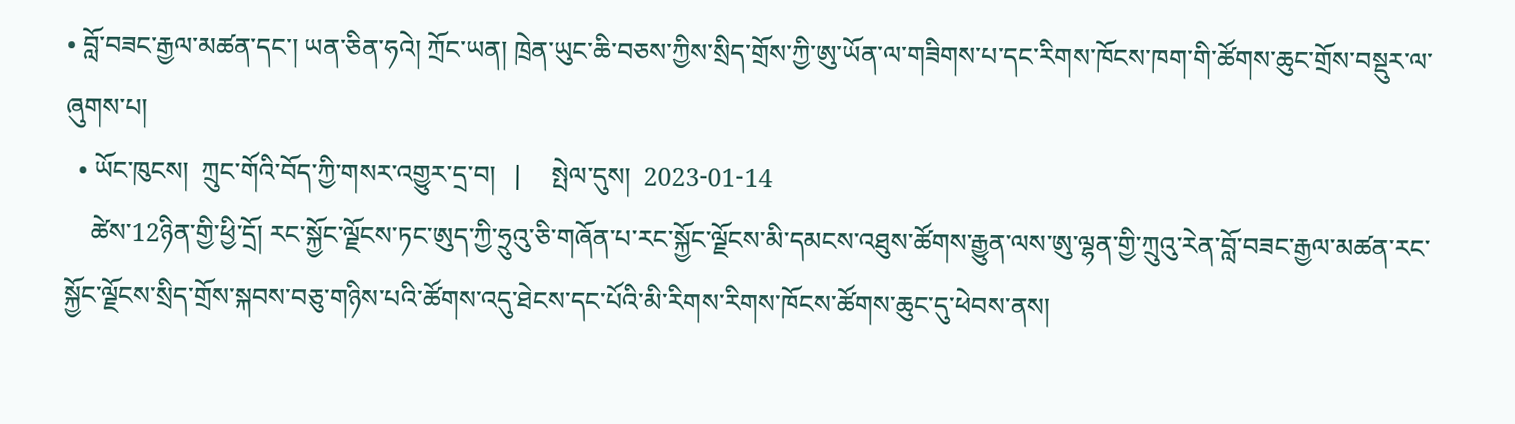• བློ་བཟང་རྒྱལ་མཚན་དང་། ཡན་ཅིན་ཧའེ། ཀྲོང་ཡན། ཁྲེན་ཡུང་ཆི་བཅས་ཀྱིས་སྲིད་གྲོས་ཀྱི་ཨུ་ཡོན་ལ་གཟིགས་པ་དང་རིགས་ཁོངས་ཁག་གི་ཚོགས་ཆུང་གྲོས་བསྡུར་ལ་ཞུགས་པ།
  • ཡོང་ཁུངས།  ཀྲུང་གོའི་བོད་ཀྱི་གསར་འགྱུར་དྲ་བ།   |     སྤེལ་དུས།  2023-01-14
    ཚེས་12ཉིན་གྱི་ཕྱི་དྲོ། རང་སྐྱོང་ལྗོངས་ཏང་ཨུད་ཀྱི་ཧྲུའུ་ཅི་གཞོན་པ་རང་སྐྱོང་ལྗོངས་མི་དམངས་འཐུས་ཚོགས་རྒྱུན་ལས་ཨུ་ལྷན་གྱི་ཀྲུའུ་རེན་བློ་བཟང་རྒྱལ་མཚན་རང་སྐྱོང་ལྗོངས་སྲིད་གྲོས་སྐབས་བཅུ་གཉིས་པའི་ཚོགས་འདུ་ཐེངས་དང་པོའི་མི་རིགས་རིགས་ཁོངས་ཚོགས་ཆུང་དུ་ཕེབས་ནས།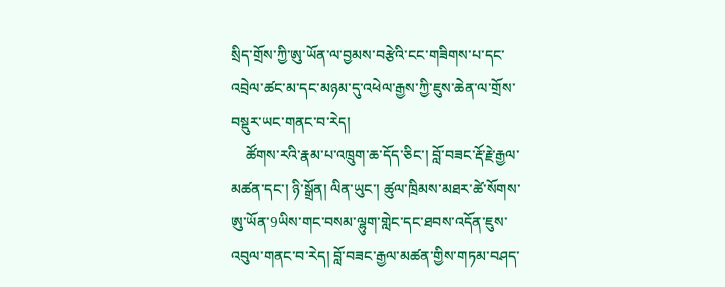སྲིད་གྲོས་ཀྱི་ཨུ་ཡོན་ལ་བྱམས་བརྩེའི་ངང་གཟིགས་པ་དང་འབྲེལ་ཚང་མ་དང་མཉམ་དུ་འཕེལ་རྒྱས་ཀྱི་ཇུས་ཆེན་ལ་གྲོས་བསྡུར་ཡང་གནང་བ་རེད།
    ཚོགས་རའི་རྣམ་པ་འཁྲུག་ཆ་དོད་ཅིང་། བློ་བཟང་རྡོ་རྗེ་རྒྱལ་མཚན་དང་། ཉི་སྒྲོན། ལིན་ཡུང་། ཚུལ་ཁྲིམས་མཐར་ཚེ་སོགས་ཨུ་ཡོན་9ཡིས་གང་བསམ་ལྷུག་གླེང་དང་ཐབས་འདོན་ཇུས་འབུལ་གནང་བ་རེད། བློ་བཟང་རྒྱལ་མཚན་གྱིས་གཏམ་བཤད་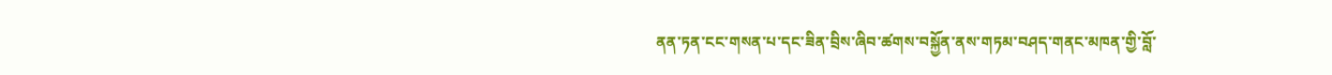ནན་ཏན་ངང་གསན་པ་དང་ཟིན་བྲིས་ཞིབ་ཚགས་བསྐྱོན་ནས་གཏམ་བཤད་གནང་མཁན་གྱི་བློ་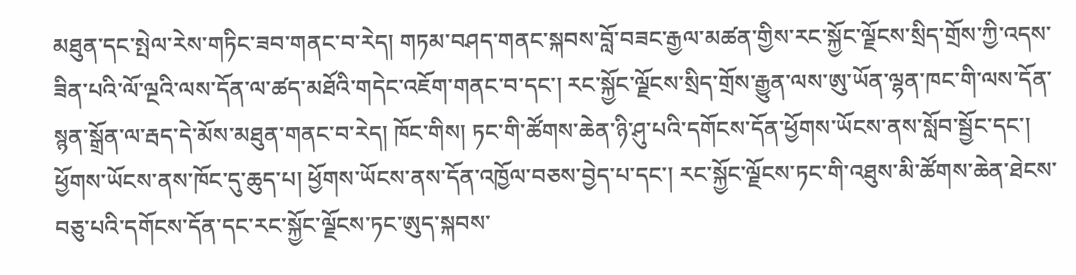མཐུན་དང་སྤེལ་རེས་གཏིང་ཟབ་གནང་བ་རེད། གཏམ་བཤད་གནང་སྐབས་བློ་བཟང་རྒྱལ་མཚན་གྱིས་རང་སྐྱོང་ལྗོངས་སྲིད་གྲོས་ཀྱི་འདས་ཟིན་པའི་ལོ་ལྔའི་ལས་དོན་ལ་ཚད་མཐོའི་གདེང་འཇོག་གནང་བ་དང་། རང་སྐྱོང་ལྗོངས་སྲིད་གྲོས་རྒྱུན་ལས་ཨུ་ཡོན་ལྷན་ཁང་གི་ལས་དོན་སྙན་སྒྲོན་ལ་རྦད་དེ་མོས་མཐུན་གནང་བ་རེད། ཁོང་གིས། ཏང་གི་ཚོགས་ཆེན་ཉི་ཤུ་པའི་དགོངས་དོན་ཕྱོགས་ཡོངས་ནས་སློབ་སྦྱོང་དང་། ཕྱོགས་ཡོངས་ནས་ཁོང་དུ་ཆུད་པ། ཕྱོགས་ཡོངས་ནས་དོན་འཁྱོལ་བཅས་བྱེད་པ་དང་། རང་སྐྱོང་ལྗོངས་ཏང་གི་འཐུས་མི་ཚོགས་ཆེན་ཐེངས་བཅུ་པའི་དགོངས་དོན་དང་རང་སྐྱོང་ལྗོངས་ཏང་ཨུད་སྐབས་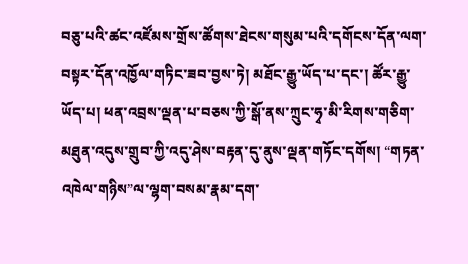བཅུ་པའི་ཚང་འཛོམས་གྲོས་ཚོགས་ཐེངས་གསུམ་པའི་དགོངས་དོན་ལག་བསྟར་དོན་འཁྱོལ་གཏིང་ཟབ་བྱས་ཏེ། མཐོང་རྒྱུ་ཡོད་པ་དང་། ཚོར་རྒྱུ་ཡོད་པ། ཕན་འབྲས་ལྡན་པ་བཅས་ཀྱི་སྒོ་ནས་ཀྲུང་ཧྭ་མི་རིགས་གཅིག་མཐུན་འདུས་གྲུབ་ཀྱི་འདུ་ཤེས་བརྟན་དུ་ནུས་ལྡན་གཏོང་དགོས། “གཏན་འཁེལ་གཉིས”ལ་ལྷག་བསམ་རྣམ་དག་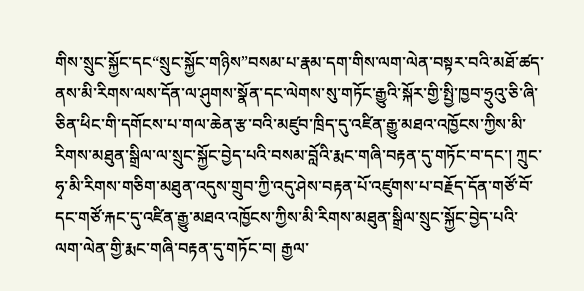གིས་སྲུང་སྐྱོང་དང“སྲུང་སྐྱོང་གཉིས”བསམ་པ་རྣམ་དག་གིས་ལག་ལེན་བསྟར་བའི་མཐོ་ཚད་ནས་མི་རིགས་ལས་དོན་ལ་ཤུགས་སྣོན་དང་ལེགས་སུ་གཏོང་རྒྱུའི་སྐོར་གྱི་སྤྱི་ཁྱབ་ཧྲུའུ་ཅི་ཞི་ཅིན་ཕིང་གི་དགོངས་པ་གལ་ཆེན་རྩ་བའི་མཛུབ་ཁྲིད་དུ་འཛིན་རྒྱུ་མཐའ་འཁྱོངས་ཀྱིས་མི་རིགས་མཐུན་སྒྲིལ་ལ་སྲུང་སྐྱོང་བྱེད་པའི་བསམ་བློའི་རྨང་གཞི་བརྟན་དུ་གཏོང་བ་དང་། ཀྲུང་ཧྭ་མི་རིགས་གཅིག་མཐུན་འདུས་གྲུབ་ཀྱི་འདུ་ཤེས་བརྟན་པོ་འཛུགས་པ་བརྗོད་དོན་གཙོ་བོ་དང་གཙོ་རྐང་དུ་འཛིན་རྒྱུ་མཐའ་འཁྱོངས་ཀྱིས་མི་རིགས་མཐུན་སྒྲིལ་སྲུང་སྐྱོང་བྱེད་པའི་ལག་ལེན་གྱི་རྨང་གཞི་བརྟན་དུ་གཏོང་བ། རྒྱལ་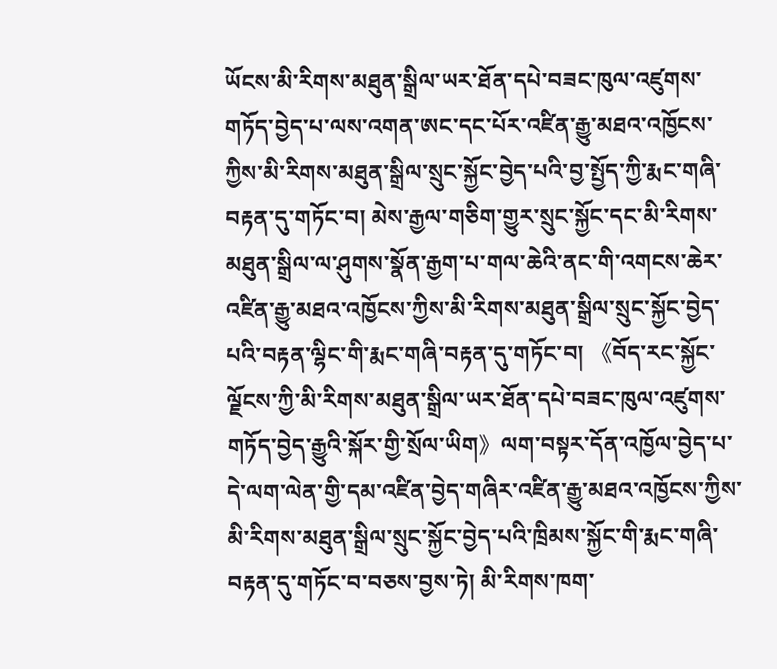ཡོངས་མི་རིགས་མཐུན་སྒྲིལ་ཡར་ཐོན་དཔེ་བཟང་ཁུལ་འཛུགས་གཏོད་བྱེད་པ་ལས་འགན་ཨང་དང་པོར་འཛིན་རྒྱུ་མཐའ་འཁྱོངས་ཀྱིས་མི་རིགས་མཐུན་སྒྲིལ་སྲུང་སྐྱོང་བྱེད་པའི་བྱ་སྤྱོད་ཀྱི་རྨང་གཞི་བརྟན་དུ་གཏོང་བ། མེས་རྒྱལ་གཅིག་གྱུར་སྲུང་སྐྱོང་དང་མི་རིགས་མཐུན་སྒྲིལ་ལ་ཤུགས་སྣོན་རྒྱག་པ་གལ་ཆེའི་ནང་གི་འགངས་ཆེར་འཛིན་རྒྱུ་མཐའ་འཁྱོངས་ཀྱིས་མི་རིགས་མཐུན་སྒྲིལ་སྲུང་སྐྱོང་བྱེད་པའི་བརྟན་ལྷིང་གི་རྨང་གཞི་བརྟན་དུ་གཏོང་བ། 《བོད་རང་སྐྱོང་ལྗོངས་ཀྱི་མི་རིགས་མཐུན་སྒྲིལ་ཡར་ཐོན་དཔེ་བཟང་ཁུལ་འཛུགས་གཏོད་བྱེད་རྒྱུའི་སྐོར་གྱི་སྲོལ་ཡིག》ལག་བསྟར་དོན་འཁྱོལ་བྱེད་པ་དེ་ལག་ལེན་གྱི་དམ་འཛིན་བྱེད་གཞིར་འཛིན་རྒྱུ་མཐའ་འཁྱོངས་ཀྱིས་མི་རིགས་མཐུན་སྒྲིལ་སྲུང་སྐྱོང་བྱེད་པའི་ཁྲིམས་སྐྱོང་གི་རྨང་གཞི་བརྟན་དུ་གཏོང་བ་བཅས་བྱས་ཏེ། མི་རིགས་ཁག་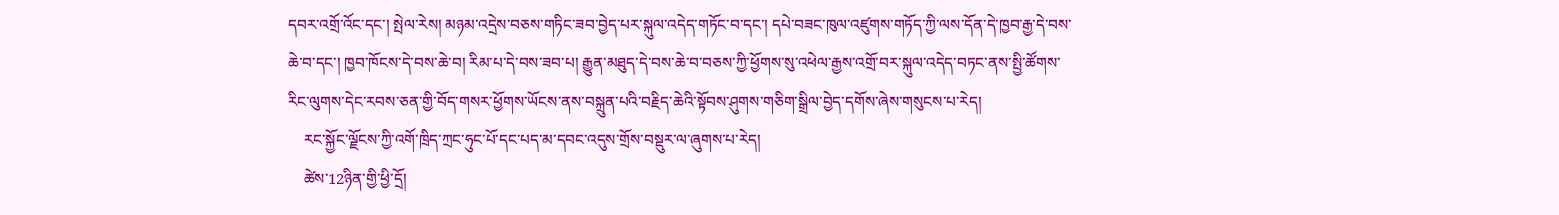དབར་འགྲོ་འོང་དང་། སྤེལ་རེས། མཉམ་འདྲེས་བཅས་གཏིང་ཟབ་བྱེད་པར་སྐུལ་འདེད་གཏོང་བ་དང་། དཔེ་བཟང་ཁུལ་འཛུགས་གཏོད་ཀྱི་ལས་དོན་དེ་ཁྱབ་རྒྱ་དེ་བས་ཆེ་བ་དང་། ཁྱབ་ཁོངས་དེ་བས་ཆེ་བ། རིམ་པ་དེ་བས་ཟབ་པ། རྒྱུན་མཐུད་དེ་བས་ཆེ་བ་བཅས་ཀྱི་ཕྱོགས་སུ་འཕེལ་རྒྱས་འགྲོ་བར་སྐུལ་འདེད་བཏང་ནས་སྤྱི་ཚོགས་རིང་ལུགས་དེང་རབས་ཅན་གྱི་བོད་གསར་ཕྱོགས་ཡོངས་ནས་བསྐྲུན་པའི་བརྗིད་ཆེའི་སྟོབས་ཤུགས་གཅིག་སྒྲིལ་བྱེད་དགོས་ཞེས་གསུངས་པ་རེད།
    རང་སྐྱོང་ལྗོངས་ཀྱི་འགོ་ཁྲིད་ཀྲང་ཧུང་པོ་དང་པད་མ་དབང་འདུས་གྲོས་བསྡུར་ལ་ཞུགས་པ་རེད།
    ཚེས་12ཉིན་གྱི་ཕྱི་དྲོ།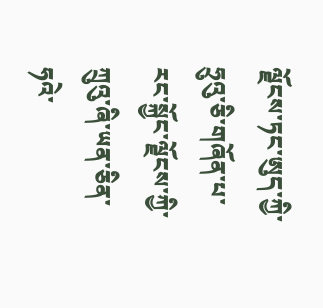ལྗོངས་ཏང་ཨུད་ཀྱི་ཧྲུའུ་ཅི་གཞོན་པ་རང་སྐྱོང་ལྗོངས་ཀྱི་ཀྲུའུ་ཞི་ཡན་ཅིན་ཧའེ་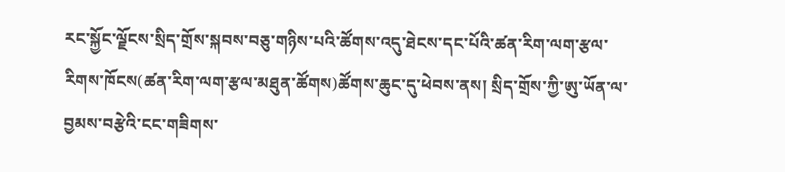རང་སྐྱོང་ལྗོངས་སྲིད་གྲོས་སྐབས་བཅུ་གཉིས་པའི་ཚོགས་འདུ་ཐེངས་དང་པོའི་ཚན་རིག་ལག་རྩལ་རིགས་ཁོངས(ཚན་རིག་ལག་རྩལ་མཐུན་ཚོགས)ཚོགས་ཆུང་དུ་ཕེབས་ནས། སྲིད་གྲོས་ཀྱི་ཨུ་ཡོན་ལ་བྱམས་བརྩེའི་ངང་གཟིགས་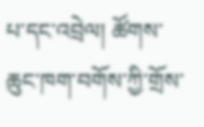པ་དང་འབྲེལ། ཚོགས་ཆུང་ཁག་བགོས་ཀྱི་གྲོས་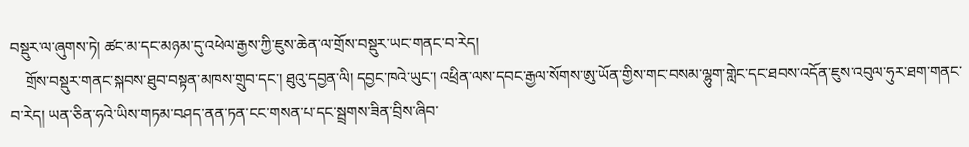བསྡུར་ལ་ཞུགས་ཏེ། ཚང་མ་དང་མཉམ་དུ་འཕེལ་རྒྱས་ཀྱི་ཇུས་ཆེན་ལ་གྲོས་བསྡུར་ཡང་གནང་བ་རེད།
    གྲོས་བསྡུར་གནང་སྐབས་ཐུབ་བསྟན་མཁས་གྲུབ་དང་། ཐུའུ་དབྱན་ལི། དབྱང་ཁའེ་ཡུང་། འཕྲིན་ལས་དབང་རྒྱལ་སོགས་ཨུ་ཡོན་གྱིས་གང་བསམ་ལྷུག་གླེང་དང་ཐབས་འདོན་ཇུས་འབུལ་ཧུར་ཐག་གནང་བ་རེད། ཡན་ཅིན་ཧའེ་ཡིས་གཏམ་བཤད་ནན་ཏན་ངང་གསན་པ་དང་སྦྲགས་ཟིན་བྲིས་ཞིབ་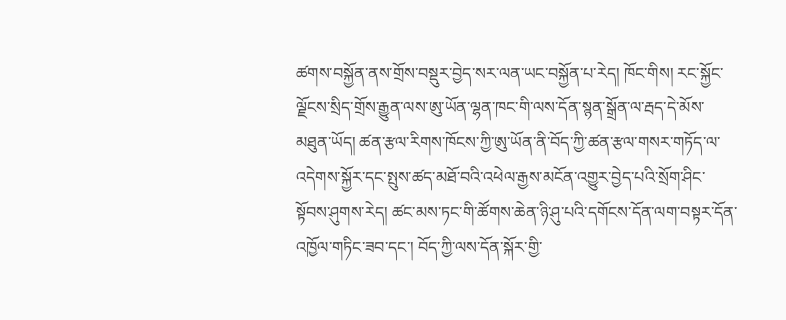ཚགས་བསྐྱོན་ནས་གྲོས་བསྡུར་བྱེད་སར་ལན་ཡང་བསྐྱོན་པ་རེད། ཁོང་གིས། རང་སྐྱོང་ལྗོངས་སྲིད་གྲོས་རྒྱུན་ལས་ཨུ་ཡོན་ལྷན་ཁང་གི་ལས་དོན་སྙན་སྒྲོན་ལ་རྦད་དེ་མོས་མཐུན་ཡོད། ཚན་རྩལ་རིགས་ཁོངས་ཀྱི་ཨུ་ཡོན་ནི་བོད་ཀྱི་ཚན་རྩལ་གསར་གཏོད་ལ་འདེགས་སྐྱོར་དང་སྤུས་ཚད་མཐོ་བའི་འཕེལ་རྒྱས་མངོན་འགྱུར་བྱེད་པའི་སྲོག་ཤིང་སྟོབས་ཤུགས་རེད། ཚང་མས་ཏང་གི་ཚོགས་ཆེན་ཉི་ཤུ་པའི་དགོངས་དོན་ལག་བསྟར་དོན་འཁྱོལ་གཏིང་ཟབ་དང་། བོད་ཀྱི་ལས་དོན་སྐོར་གྱི་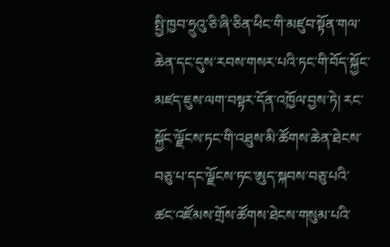སྤྱི་ཁྱབ་ཧྲུའུ་ཅི་ཞི་ཅིན་ཕིང་གི་མཛུབ་སྟོན་གལ་ཆེན་དང་དུས་རབས་གསར་པའི་ཏང་གི་བོད་སྐྱོང་མཛད་ཇུས་ལག་བསྟར་དོན་འཁྱོལ་བྱས་ཏེ། རང་སྐྱོང་ལྗོངས་ཏང་གི་འཐུས་མི་ཚོགས་ཆེན་ཐེངས་བཅུ་པ་དང་ལྗོངས་ཏང་ཨུད་སྐབས་བཅུ་པའི་ཚང་འཛོམས་གྲོས་ཚོགས་ཐེངས་གསུམ་པའི་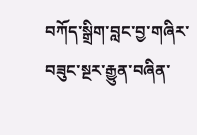བཀོད་སྒྲིག་བླང་བྱ་གཞིར་བཟུང་སྔར་རྒྱུན་བཞིན་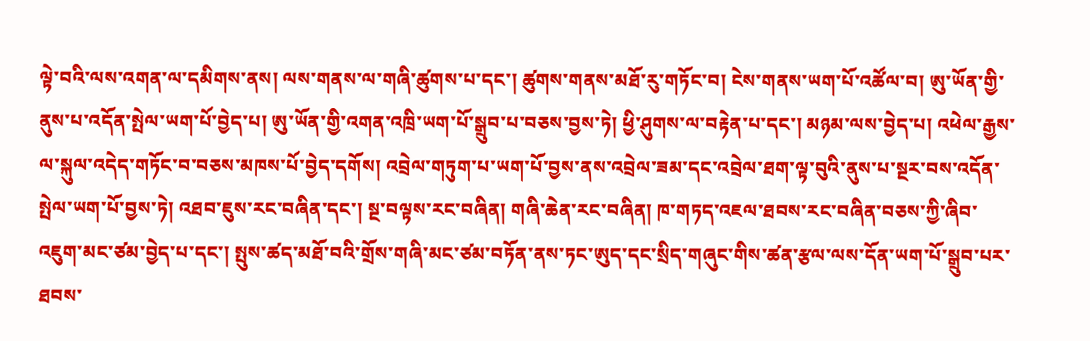ལྟེ་བའི་ལས་འགན་ལ་དམིགས་ནས། ལས་གནས་ལ་གཞི་ཚུགས་པ་དང་། ཚུགས་གནས་མཐོ་རུ་གཏོང་བ། ངེས་གནས་ཡག་པོ་འཚོལ་བ། ཨུ་ཡོན་གྱི་ནུས་པ་འདོན་སྤེལ་ཡག་པོ་བྱེད་པ། ཨུ་ཡོན་གྱི་འགན་འཁྲི་ཡག་པོ་སྒྲུབ་པ་བཅས་བྱས་ཏེ། ཕྱི་ཤུགས་ལ་བརྟེན་པ་དང་། མཉམ་ལས་བྱེད་པ། འཕེལ་རྒྱས་ལ་སྐུལ་འདེད་གཏོང་བ་བཅས་མཁས་པོ་བྱེད་དགོས། འབྲེལ་གཏུག་པ་ཡག་པོ་བྱས་ནས་འབྲེལ་ཟམ་དང་འབྲེལ་ཐག་ལྟ་བུའི་ནུས་པ་སྔར་བས་འདོན་སྤེལ་ཡག་པོ་བྱས་ཏེ། འཐབ་ཇུས་རང་བཞིན་དང་། སྔ་བལྟས་རང་བཞིན། གཞི་ཆེན་རང་བཞིན། ཁ་གཏད་འཇལ་ཐབས་རང་བཞིན་བཅས་ཀྱི་ཞིབ་འཇུག་མང་ཙམ་བྱེད་པ་དང་། སྤུས་ཚད་མཐོ་བའི་གྲོས་གཞི་མང་ཙམ་བཏོན་ནས་ཏང་ཨུད་དང་སྲིད་གཞུང་གིས་ཚན་རྩལ་ལས་དོན་ཡག་པོ་སྒྲུབ་པར་ཐབས་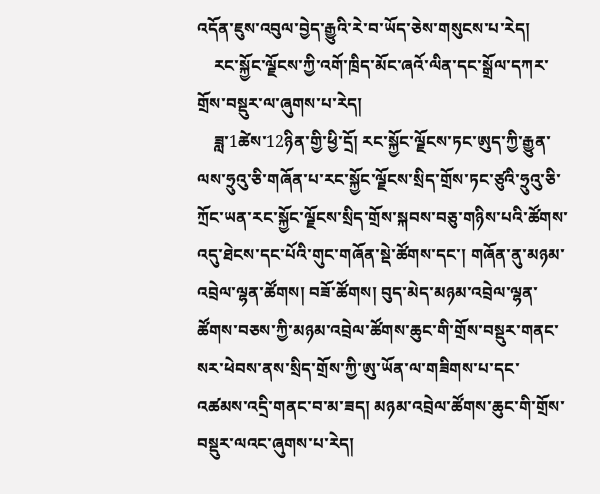འདོན་ཇུས་འབུལ་བྱེད་རྒྱུའི་རེ་བ་ཡོད་ཅེས་གསུངས་པ་རེད།
    རང་སྐྱོང་ལྗོངས་ཀྱི་འགོ་ཁྲིད་མོང་ཞའོ་ལིན་དང་སྒྲོལ་དཀར་གྲོས་བསྡུར་ལ་ཞུགས་པ་རེད།
    ཟླ་1ཚེས་12ཉིན་གྱི་ཕྱི་དྲོ། རང་སྐྱོང་ལྗོངས་ཏང་ཨུད་ཀྱི་རྒྱུན་ལས་ཧྲུའུ་ཅི་གཞོན་པ་རང་སྐྱོང་ལྗོངས་སྲིད་གྲོས་ཏང་ཙུའི་ཧྲུའུ་ཅི་ཀྲོང་ཡན་རང་སྐྱོང་ལྗོངས་སྲིད་གྲོས་སྐབས་བཅུ་གཉིས་པའི་ཚོགས་འདུ་ཐེངས་དང་པོའི་གུང་གཞོན་སྡེ་ཚོགས་དང་། གཞོན་ནུ་མཉམ་འབྲེལ་ལྷན་ཚོགས། བཟོ་ཚོགས། བུད་མེད་མཉམ་འབྲེལ་ལྷན་ཚོགས་བཅས་ཀྱི་མཉམ་འབྲེལ་ཚོགས་ཆུང་གི་གྲོས་བསྡུར་གནང་སར་ཕེབས་ནས་སྲིད་གྲོས་ཀྱི་ཨུ་ཡོན་ལ་གཟིགས་པ་དང་འཚམས་འདྲི་གནང་བ་མ་ཟད། མཉམ་འབྲེལ་ཚོགས་ཆུང་གི་གྲོས་བསྡུར་ལའང་ཞུགས་པ་རེད།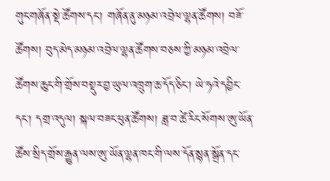གུང་གཞོན་སྡེ་ཚོགས་དང་། གཞོན་ནུ་མཉམ་འབྲེལ་ལྷན་ཚོགས། བཟོ་ཚོགས། བུད་མེད་མཉམ་འབྲེལ་ལྷན་ཚོགས་བཅས་ཀྱི་མཉམ་འབྲེལ་ཚོགས་ཆུང་གི་གྲོས་བསྡུར་བྱ་ཡུལ་འཁྲུག་ཆ་དོད་ཅིང་། ཡེ་ཧའེ་དབྱིང་དང་། དགྲ་འདུལ། སྐལ་བཟང་ཕུན་ཚོགས། ཟླ་བ་ཚེ་རིང་སོགས་ཨུ་ཡོན་ཚོས་སྲིད་གྲོས་རྒྱུན་ལས་ཨུ་ཡོན་ལྷན་ཁང་གི་ལས་དོན་སྙན་སྒྲོན་དང་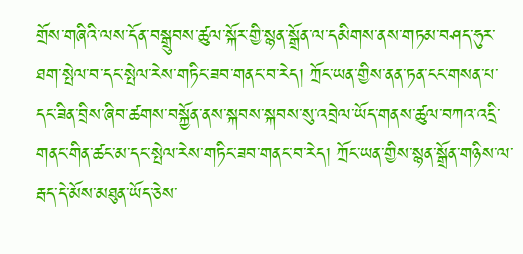གྲོས་གཞིའི་ལས་དོན་བསྒྲུབས་ཚུལ་སྐོར་གྱི་སྙན་སྒྲོན་ལ་དམིགས་ནས་གཏམ་བཤད་ཧུར་ཐག་སྤེལ་བ་དང་སྤེལ་རེས་གཏིང་ཟབ་གནང་བ་རེད། ཀྲོང་ཡན་གྱིས་ནན་ཏན་ངང་གསན་པ་དང་ཟིན་བྲིས་ཞིབ་ཚགས་བསྐྱོན་ནས་སྐབས་སྐབས་སུ་འབྲེལ་ཡོད་གནས་ཚུལ་བཀའ་འདྲི་གནང་གིན་ཚང་མ་དང་སྤེལ་རེས་གཏིང་ཟབ་གནང་བ་རེད། ཀྲོང་ཡན་གྱིས་སྙན་སྒྲོན་གཉིས་ལ་རྦད་དེ་མོས་མཐུན་ཡོད་ཅེས་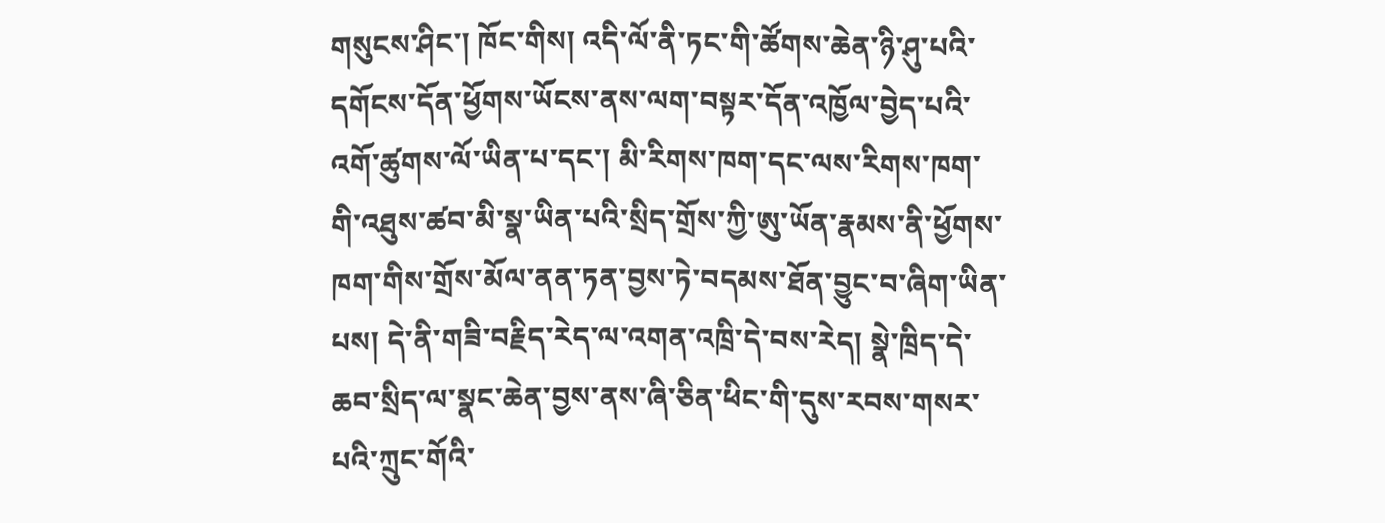གསུངས་ཤིང་། ཁོང་གིས། འདི་ལོ་ནི་ཏང་གི་ཚོགས་ཆེན་ཉི་ཤུ་པའི་དགོངས་དོན་ཕྱོགས་ཡོངས་ནས་ལག་བསྟར་དོན་འཁྱོལ་བྱེད་པའི་འགོ་ཚུགས་ལོ་ཡིན་པ་དང་། མི་རིགས་ཁག་དང་ལས་རིགས་ཁག་གི་འཐུས་ཚབ་མི་སྣ་ཡིན་པའི་སྲིད་གྲོས་ཀྱི་ཨུ་ཡོན་རྣམས་ནི་ཕྱོགས་ཁག་གིས་གྲོས་མོལ་ནན་ཏན་བྱས་ཏེ་བདམས་ཐོན་བྱུང་བ་ཞིག་ཡིན་པས། དེ་ནི་གཟི་བརྗིད་རེད་ལ་འགན་འཁྲི་དེ་བས་རེད། སྣེ་ཁྲིད་དེ་ཆབ་སྲིད་ལ་སྣང་ཆེན་བྱས་ནས་ཞི་ཅིན་ཕིང་གི་དུས་རབས་གསར་པའི་ཀྲུང་གོའི་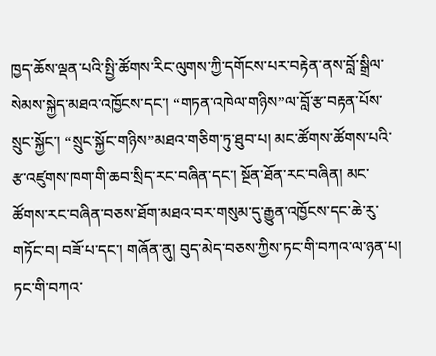ཁྱད་ཆོས་ལྡན་པའི་སྤྱི་ཚོགས་རིང་ལུགས་ཀྱི་དགོངས་པར་བརྟེན་ནས་བློ་སྒྲིལ་སེམས་སྐྱེད་མཐའ་འཁྱོངས་དང་། “གཏན་འཁེལ་གཉིས”ལ་བློ་རྩ་བརྟན་པོས་སྲུང་སྐྱོང་། “སྲུང་སྐྱོང་གཉིས”མཐའ་གཅིག་ཏུ་ཐུབ་པ། མང་ཚོགས་ཚོགས་པའི་རྩ་འཛུགས་ཁག་གི་ཆབ་སྲིད་རང་བཞིན་དང་། སྔོན་ཐོན་རང་བཞིན། མང་ཚོགས་རང་བཞིན་བཅས་ཐོག་མཐའ་བར་གསུམ་དུ་རྒྱུན་འཁྱོངས་དང་ཆེ་རུ་གཏོང་བ། བཟོ་པ་དང་། གཞོན་ནུ། བུད་མེད་བཅས་ཀྱིས་ཏང་གི་བཀའ་ལ་ཉན་པ། ཏང་གི་བཀའ་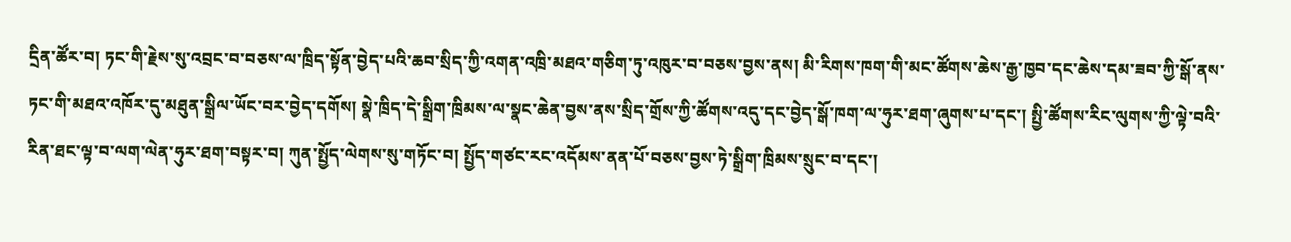དྲིན་ཚོར་བ། ཏང་གི་རྗེས་སུ་འབྲང་བ་བཅས་ལ་ཁྲིད་སྟོན་བྱེད་པའི་ཆབ་སྲིད་ཀྱི་འགན་འཁྲི་མཐའ་གཅིག་ཏུ་འཁུར་བ་བཅས་བྱས་ནས། མི་རིགས་ཁག་གི་མང་ཚོགས་ཆེས་རྒྱ་ཁྱབ་དང་ཆེས་དམ་ཟབ་ཀྱི་སྒོ་ནས་ཏང་གི་མཐའ་འཁོར་དུ་མཐུན་སྒྲིལ་ཡོང་བར་བྱེད་དགོས། སྣེ་ཁྲིད་དེ་སྒྲིག་ཁྲིམས་ལ་སྣང་ཆེན་བྱས་ནས་སྲིད་གྲོས་ཀྱི་ཚོགས་འདུ་དང་བྱེད་སྒོ་ཁག་ལ་ཧུར་ཐག་ཞུགས་པ་དང་། སྤྱི་ཚོགས་རིང་ལུགས་ཀྱི་ལྟེ་བའི་རིན་ཐང་ལྟ་བ་ལག་ལེན་ཧུར་ཐག་བསྟར་བ། ཀུན་སྤྱོད་ལེགས་སུ་གཏོང་བ། སྤྱོད་གཙང་རང་འདོམས་ནན་པོ་བཅས་བྱས་ཏེ་སྒྲིག་ཁྲིམས་སྲུང་བ་དང་།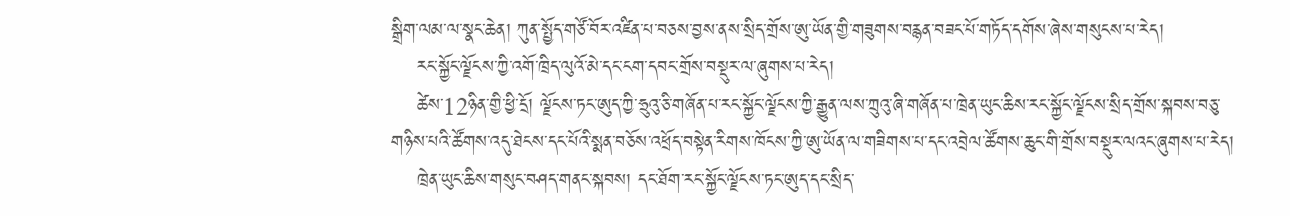སྒྲིག་ལམ་ལ་སྣང་ཆེན། ཀུན་སྤྱོད་གཙོ་བོར་འཛིན་པ་བཅས་བྱས་ནས་སྲིད་གྲོས་ཨུ་ཡོན་གྱི་གཟུགས་བརྙན་བཟང་པོ་གཏོད་དགོས་ཞེས་གསུངས་པ་རེད།
    རང་སྐྱོང་ལྗོངས་ཀྱི་འགོ་ཁྲིད་ལུའོ་མེ་དང་ངག་དབང་གྲོས་བསྡུར་ལ་ཞུགས་པ་རེད།
    ཚེས་12ཉིན་གྱི་ཕྱི་དྲོ། ལྗོངས་ཏང་ཨུད་ཀྱི་ཧྲུའུ་ཅི་གཞོན་པ་རང་སྐྱོང་ལྗོངས་ཀྱི་རྒྱུན་ལས་ཀྲུའུ་ཞི་གཞོན་པ་ཁྲེན་ཡུང་ཆིས་རང་སྐྱོང་ལྗོངས་སྲིད་གྲོས་སྐབས་བཅུ་གཉིས་པའི་ཚོགས་འདུ་ཐེངས་དང་པོའི་སྨན་བཅོས་འཕྲོད་བསྟེན་རིགས་ཁོངས་ཀྱི་ཨུ་ཡོན་ལ་གཟིགས་པ་དང་འབྲེལ་ཚོགས་ཆུང་གི་གྲོས་བསྡུར་ལའང་ཞུགས་པ་རེད།
    ཁྲེན་ཡུང་ཆིས་གསུང་བཤད་གནང་སྐབས། དང་ཐོག་རང་སྐྱོང་ལྗོངས་ཏང་ཨུད་དང་སྲིད་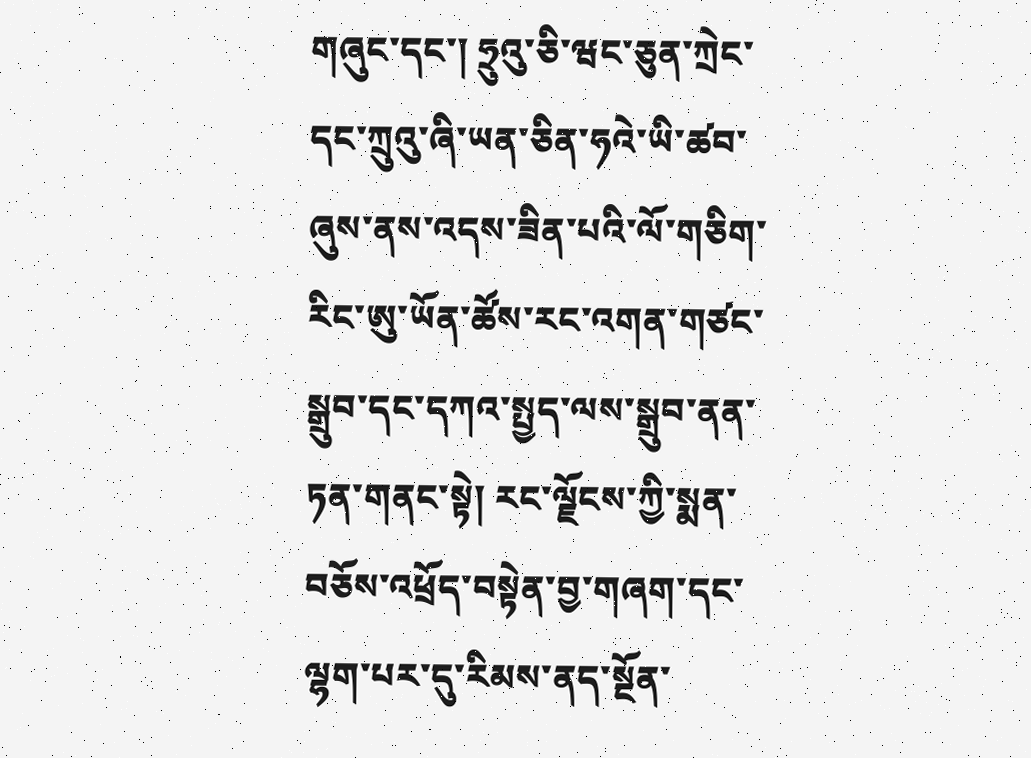གཞུང་དང་། ཧྲུའུ་ཅི་ཝང་ཅུན་ཀྲེང་དང་ཀྲུའུ་ཞི་ཡན་ཅིན་ཧའེ་ཡི་ཚབ་ཞུས་ནས་འདས་ཟིན་པའི་ལོ་གཅིག་རིང་ཨུ་ཡོན་ཚོས་རང་འགན་གཙང་སྒྲུབ་དང་དཀའ་སྤྱད་ལས་སྒྲུབ་ནན་ཏན་གནང་སྟེ། རང་ལྗོངས་ཀྱི་སྨན་བཅོས་འཕྲོད་བསྟེན་བྱ་གཞག་དང་ལྷག་པར་དུ་རིམས་ནད་སྔོན་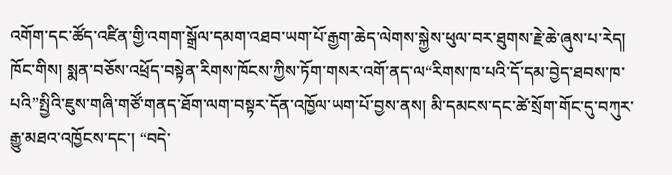འགོག་དང་ཚོད་འཛིན་གྱི་འགག་སྒྲོལ་དམག་འཐབ་ཡག་པོ་རྒྱག་ཆེད་ལེགས་སྐྱེས་ཕུལ་བར་ཐུགས་རྗེ་ཆེ་ཞུས་པ་རེད། ཁོང་གིས། སྨན་བཅོས་འཕྲོད་བསྟེན་རིགས་ཁོངས་ཀྱིས་ཏོག་གསར་འགོ་ནད་ལ“རིགས་ཁ་པའི་དོ་དམ་བྱེད་ཐབས་ཁ་པའི”སྤྱིའི་ཇུས་གཞི་གཙོ་གནད་ཐོག་ལག་བསྟར་དོན་འཁྱོལ་ཡག་པོ་བྱས་ནས། མི་དམངས་དང་ཚེ་སྲོག་གོང་དུ་བཀུར་རྒྱུ་མཐའ་འཁྱོངས་དང་། “བདེ་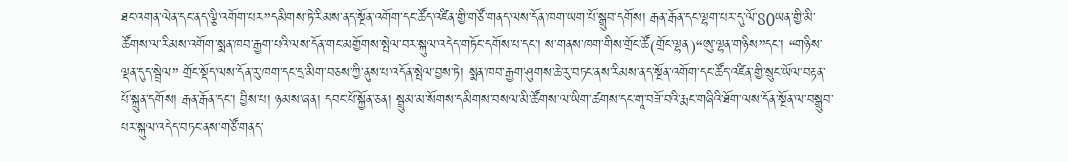ཐང་འགན་ལེན་དང་ནད་ལྕི་འགོག་པར”དམིགས་ཏེ་རིམས་ནད་སྔོན་འགོག་དང་ཚོད་འཛིན་གྱི་གཙོ་གནད་ལས་དོན་ཁག་ཡག་པོ་སྒྲུབ་དགོས། རྒན་རྒོན་དང་ལྷག་པར་དུ་ལོ་80ཡན་གྱི་མི་ཚོགས་ལ་རིམས་འགོག་སྨན་ཁབ་རྒྱག་པའི་ལས་དོན་གང་མགྱོགས་སྤེལ་བར་སྐུལ་འདེད་གཏོང་དགོས་པ་དང་། ས་གནས་ཁག་གིས་གྲོང་ཚོ(གྲོང་ལྷན)“ཨུ་ལྷན་གཉིས”དང་། “གཉིས་ལྡན་དུད་སྦྲེལ” གྲོང་སྡོད་ལས་དོན་རུ་ཁག་དང་དྲ་མིག་བཅས་ཀྱི་ནུས་པ་འདོན་སྤེལ་བྱས་ཏེ། སྨན་ཁབ་རྒྱག་ཤུགས་ཆེ་རུ་བཏང་ནས་རིམས་ནད་སྔོན་འགོག་དང་ཚོད་འཛིན་གྱི་སྲུང་ཡོལ་བརྟན་པོ་སྐྲུན་དགོས། རྒན་རྒོན་དང་། བྱིས་པ། ཉམས་ཞན། དབང་པོ་སྐྱོན་ཅན། སྦྲུམ་མ་སོགས་དམིགས་བསལ་མི་ཚོགས་ལ་ཡིག་ཚགས་དང་གཱ་བཟོ་བའི་རྨང་གཞིའི་ཐོག་ལས་དོན་སྔོན་ལ་བསྒྲུབ་པར་སྐུལ་འདེད་བཏང་ནས་གཙོ་གནད་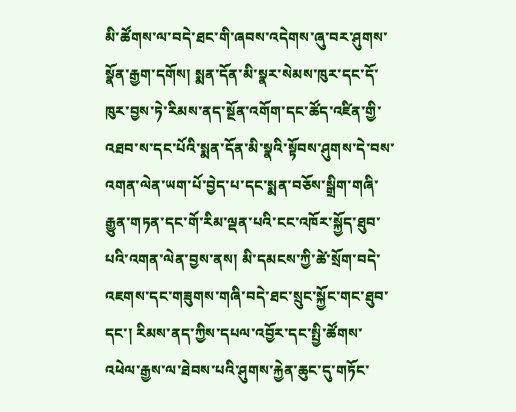མི་ཚོགས་ལ་བདེ་ཐང་གི་ཞབས་འདེགས་ཞུ་བར་ཤུགས་སྣོན་རྒྱག་དགོས། སྨན་དོན་མི་སྣར་སེམས་ཁུར་དང་དོ་ཁུར་བྱས་ཏེ་རིམས་ནད་སྔོན་འགོག་དང་ཚོད་འཛིན་གྱི་འཐབ་ས་དང་པོའི་སྨན་དོན་མི་སྣའི་སྟོབས་ཤུགས་དེ་བས་འགན་ལེན་ཡག་པོ་བྱེད་པ་དང་སྨན་བཅོས་སྒྲིག་གཞི་རྒྱུན་གཏན་དང་གོ་རིམ་ལྡན་པའི་ངང་འཁོར་སྐྱོད་ཐུབ་པའི་འགན་ལེན་བྱས་ནས། མི་དམངས་ཀྱི་ཚེ་སྲོག་བདེ་འཇགས་དང་གཟུགས་གཞི་བདེ་ཐང་སྲུང་སྐྱོང་གང་ཐུབ་དང་། རིམས་ནད་ཀྱིས་དཔལ་འབྱོར་དང་སྤྱི་ཚོགས་འཕེལ་རྒྱས་ལ་ཐེབས་པའི་ཤུགས་རྐྱེན་ཆུང་དུ་གཏོང་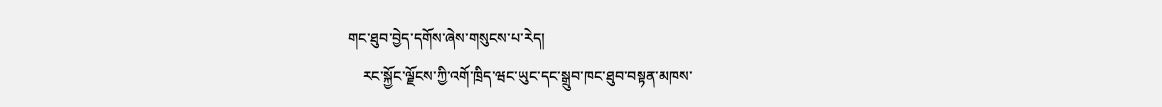གང་ཐུབ་བྱེད་དགོས་ཞེས་གསུངས་པ་རེད།
    རང་སྐྱོང་ལྗོངས་ཀྱི་འགོ་ཁྲིད་ཝང་ཡུང་དང་སྒྲུབ་ཁང་ཐུབ་བསྟན་མཁས་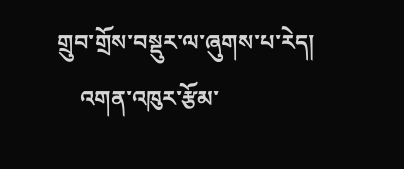གྲུབ་གྲོས་བསྡུར་ལ་ཞུགས་པ་རེད།
    འགན་འཁུར་རྩོམ་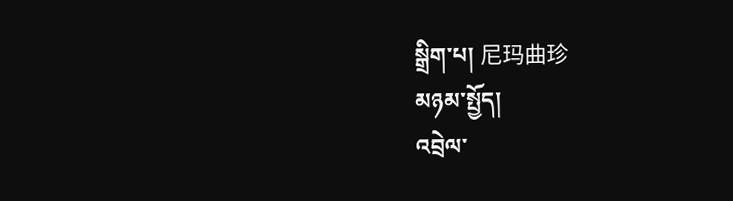སྒྲིག་པ། 尼玛曲珍
མཉམ་སྤྱོད།
འབྲེལ་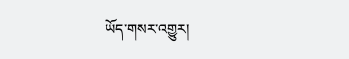ཡོད་གསར་འགྱུར།